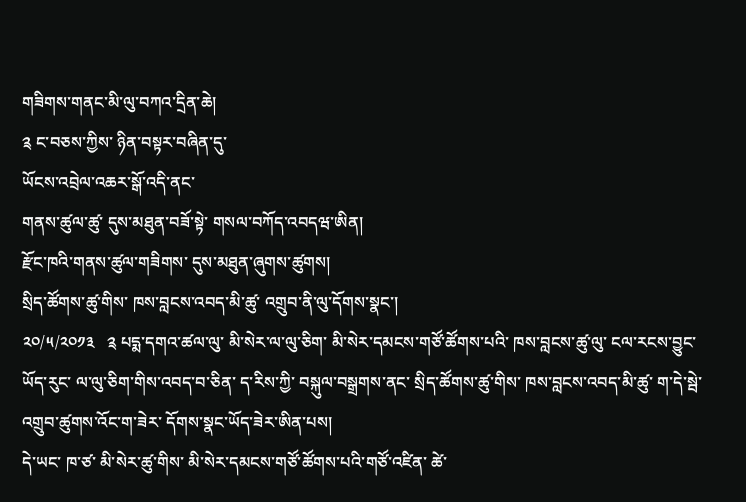གཟིགས་གནང་མི་ལུ་བཀའ་དྲིན་ཆེ།
༉ ང་བཅས་ཀྱིས་ ཉིན་བསྟར་བཞིན་དུ་
ཡོངས་འབྲེལ་འཆར་སྒོ་འདི་ནང་
གནས་ཚུལ་ཚུ་ དུས་མཐུན་བཟོ་སྟེ་ གསལ་བཀོད་འབདཝ་ཨིན།
རྫོང་ཁའི་གནས་ཚུལ་གཟིགས་ དུས་མཐུན་ཞུགས་ཚུགས།
སྲིད་ཚོགས་ཚུ་གིས་ ཁས་བླངས་འབད་མི་ཚུ་ འགྲུབ་ནི་ལུ་དོགས་སྣང་།
༢༠/༥/༢༠༡༣   ༉ པདྨ་དགའ་ཚལ་ལུ་ མི་སེར་ལ་ལུ་ཅིག་ མི་སེར་དམངས་གཙོ་ཚོགས་པའི་ ཁས་བླངས་ཚུ་ལུ་ ངལ་རངས་བྱུང་ཡོད་རུང་ ལ་ལུ་ཅིག་གིས་འབད་བ་ཅིན་ ད་རིས་ཀྱི་ བསྐུལ་བསྒྲགས་ནང་ སྲིད་ཚོགས་ཚུ་གིས་ ཁས་བླངས་འབད་མི་ཚུ་ ག་དེ་སྦེ་ འགྲུབ་ཚུགས་འོང་ག་ཟེར་ དོགས་སྣང་ཡོད་ཟེར་ཨིན་པས།
དེ་ཡང་ ཁ་ཙ་ མི་སེར་ཚུ་གིས་ མི་སེར་དམངས་གཙོ་ཚོགས་པའི་གཙོ་འཛིན་ ཚེ་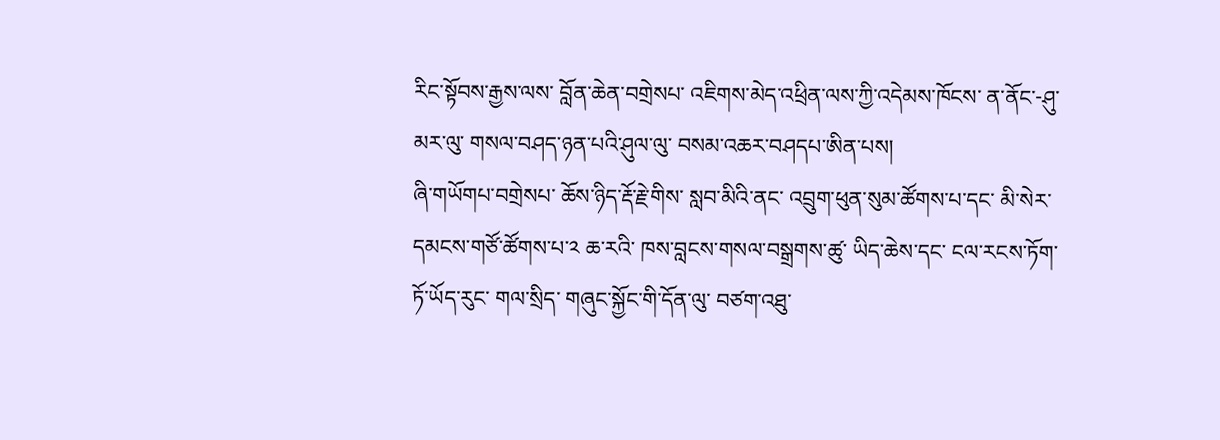རིང་སྟོབས་རྒྱས་ལས་ བློན་ཆེན་བགྲེསཔ་ འཇིགས་མེད་འཕྲིན་ལས་ཀྱི་འདེམས་ཁོངས་ ན་ནོང་-ཤུ་མར་ལུ་ གསལ་བཤད་ཉན་པའི་ཤུལ་ལུ་ བསམ་འཆར་བཤདཔ་ཨིན་པས།
ཞི་གཡོགཔ་བགྲེསཔ་ ཆོས་ཉིད་རྡོ་རྗེ་གིས་ སླབ་མིའི་ནང་ འབྲུག་ཕུན་སུམ་ཚོགས་པ་དང་ མི་སེར་དམངས་གཙོ་ཚོགས་པ་༢ ཆ་རའི་ ཁས་བླངས་གསལ་བསྒྲགས་ཚུ་ ཡིད་ཆེས་དང་ ངལ་རངས་ཏོག་ཏོ་ཡོད་རུང་ གལ་སྲིད་ གཞུང་སྐྱོང་གི་དོན་ལུ་ བཙག་འཐུ་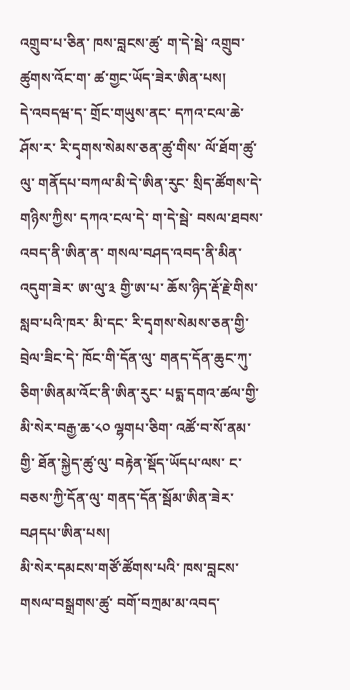འགྲུབ་པ་ཅིན་ ཁས་བླངས་ཚུ་ ག་དེ་སྦེ་ འགྲུབ་ཚུགས་འོང་ག་ ཚ་གྱང་ཡོད་ཟེར་ཨིན་པས།
དེ་འབདཝ་ད་ གྲོང་གཡུས་ནང་ དཀའ་ངལ་ཆེ་ཤོས་ར་ རི་དྭགས་སེམས་ཅན་ཚུ་གིས་ ལོ་ཐོག་ཚུ་ལུ་ གནོདཔ་བཀལ་མི་དེ་ཨིན་རུང་ སྲིད་ཚོགས་དེ་གཉིས་ཀྱིས་ དཀའ་ངལ་དེ་ ག་དེ་སྦེ་ བསལ་ཐབས་འབད་ནི་ཨིན་ན་ གསལ་བཤད་འབད་ནི་མིན་འདུག་ཟེར་ ཨ་ལུ་༣ གྱི་ཨ་པ་ ཆོས་ཉིད་རྡོ་རྗེ་གིས་ སླབ་པའི་ཁར་ མི་དང་ རི་དྭགས་སེམས་ཅན་གྱི་ བྲེལ་ཟིང་དེ་ ཁོང་གི་དོན་ལུ་ གནད་དོན་ཆུང་ཀུ་ཅིག་ཨིནམ་འོང་ནི་ཨིན་རུང་ པདྨ་དགའ་ཚལ་གྱི་མི་སེར་བརྒྱ་ཆ་༨༠ ལྷགཔ་ཅིག་ འཚོ་བ་སོ་ནམ་གྱི་ ཐོན་སྐྱེད་ཚུ་ལུ་ བརྟེན་སྡོད་ཡོདཔ་ལས་ ང་བཅས་ཀྱི་དོན་ལུ་ གནད་དོན་སྦོམ་ཨིན་ཟེར་ བཤདཔ་ཨིན་པས།
མི་སེར་དམངས་གཙོ་ཚོགས་པའི་ ཁས་བླངས་གསལ་བསྒྲགས་ཚུ་ བགོ་བཀྲམ་མ་འབད་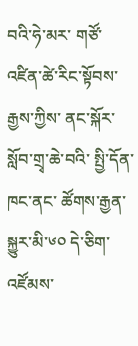བའི་ཧེ་མར་ གཙོ་འཛིན་ཚེ་རིང་སྟོབས་རྒྱས་ཀྱིས་ ནང་སྐོར་སློབ་གྲྭ་ཆེ་བའི་ སྤྱི་དོན་ཁང་ནང་ ཚོགས་རྒྱན་སྐྱུར་མི་༦༠ དེ་ཅིག་ འཛོམས་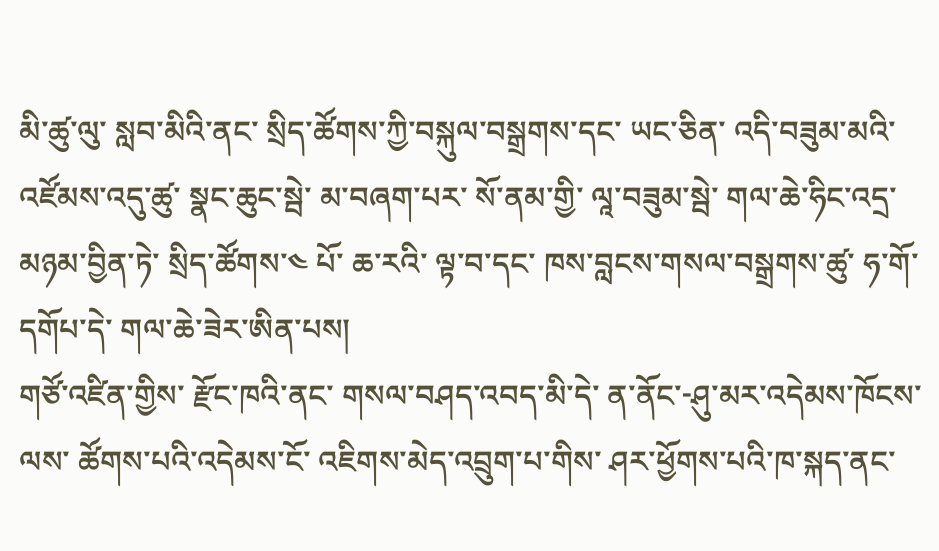མི་ཚུ་ལུ་ སླབ་མིའི་ནང་ སྲིད་ཚོགས་ཀྱི་བསྐུལ་བསྒྲགས་དང་ ཡང་ཅིན་ འདི་བཟུམ་མའི་ འཛོམས་འདུ་ཚུ་ སྣང་ཆུང་སྦེ་ མ་བཞག་པར་ སོ་ནམ་གྱི་ ལཱ་བཟུམ་སྦེ་ གལ་ཆེ་ཧིང་འདྲ་མཉམ་བྱིན་ཏེ་ སྲིད་ཚོགས་༤ པོ་ ཆ་རའི་ ལྟ་བ་དང་ ཁས་བླངས་གསལ་བསྒྲགས་ཚུ་ ཧ་གོ་དགོཔ་དེ་ གལ་ཆེ་ཟེར་ཨིན་པས།
གཙོ་འཛིན་གྱིས་ རྫོང་ཁའི་ནང་ གསལ་བཤད་འབད་མི་དེ་ ན་ནོང་-ཤུ་མར་འདེམས་ཁོངས་ལས་ ཚོགས་པའི་འདེམས་ངོ་ འཇིགས་མེད་འབྲུག་པ་གིས་ ཤར་ཕྱོགས་པའི་ཁ་སྐད་ནང་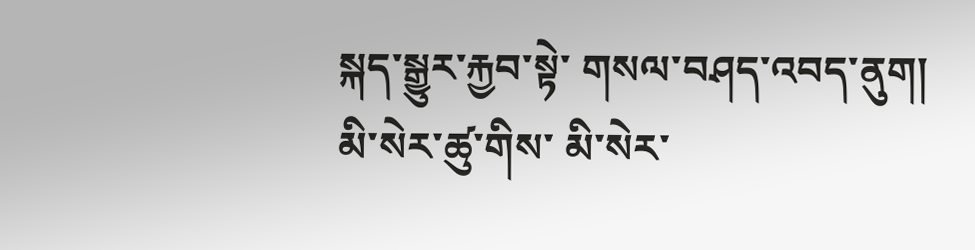སྐད་སྒྱུར་རྐྱབ་སྟེ་ གསལ་བཤད་འབད་ནུག།
མི་སེར་ཚུ་གིས་ མི་སེར་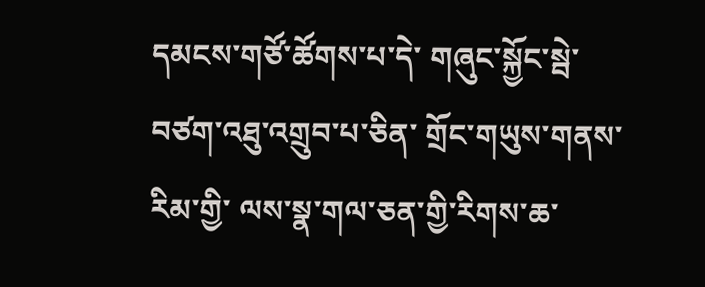དམངས་གཙོ་ཚོགས་པ་དེ་ གཞུང་སྐྱོང་སྦེ་ བཙག་འཐུ་འགྲུབ་པ་ཅིན་ གྲོང་གཡུས་གནས་རིམ་གྱི་ ལས་སྣ་གལ་ཅན་གྱི་རིགས་ཆ་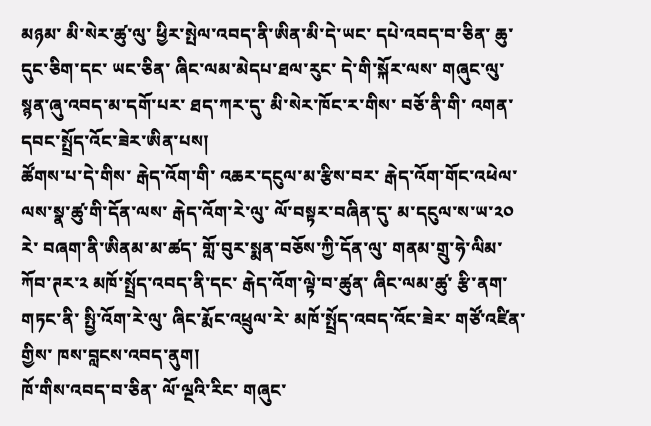མཉམ་ མི་སེར་ཚུ་ལུ་ ཕྱིར་སྤེལ་འབད་ནི་ཨིན་མི་དེ་ཡང་ དཔེ་འབད་བ་ཅིན་ ཆུ་དུང་ཅིག་དང་ ཡང་ཅིན་ ཞིང་ལམ་མེདཔ་ཐལ་རུང་ དེ་གི་སྐོར་ལས་ གཞུང་ལུ་ སྙན་ཞུ་འབད་མ་དགོ་པར་ ཐད་ཀར་དུ་ མི་སེར་ཁོང་ར་གིས་ བཅོ་ནི་གི་ འགན་དབང་སྤྲོད་འོང་ཟེར་ཨིན་པས།
ཚོགས་པ་དེ་གིས་ རྒེད་འོག་གི་ འཆར་དངུལ་མ་རྩིས་བར་ རྒེད་འོག་གོང་འཕེལ་ལས་སྣ་ཚུ་གི་དོན་ལས་ རྒེད་འོག་རེ་ལུ་ ལོ་བསྟར་བཞིན་དུ་ མ་དངུལ་ས་ཡ་༢༠ རེ་ བཞག་ནི་ཨིནམ་མ་ཚད་ གློ་བུར་སྨན་བཅོས་ཀྱི་དོན་ལུ་ གནམ་གྲུ་ཧེ་ལིམ་ཀོབ་ཊར་༢ མཁོ་སྤྲོད་འབད་ནི་དང་ རྒེད་འོག་ལྟེ་བ་ཚུན་ ཞིང་ལམ་ཚུ་ རྩི་ནག་གཏང་ནི་ སྤྱི་འོག་རེ་ལུ་ ཞིང་རྨོང་འཕྲུལ་རེ་ མཁོ་སྤྲོད་འབད་འོང་ཟེར་ གཙོ་འཛིན་གྱིས་ ཁས་བླངས་འབད་ནུག།
ཁོ་གིས་འབད་བ་ཅིན་ ལོ་ལྔའི་རིང་ གཞུང་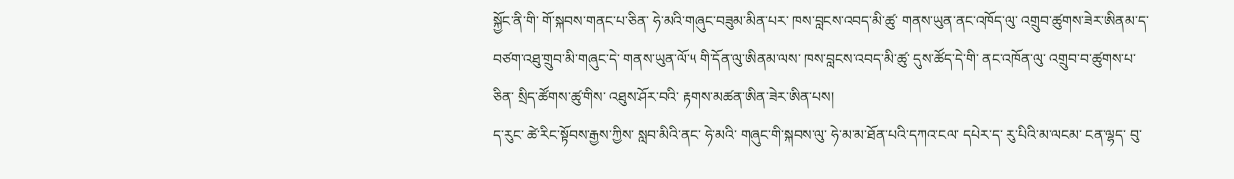སྐྱོང་ནི་གི་ གོ་སྐབས་གནང་པ་ཅིན་ ཧེ་མའི་གཞུང་བཟུམ་མིན་པར་ ཁས་བླངས་འབད་མི་ཚུ་ གནས་ཡུན་ནང་འཁོད་ལུ་ འགྲུབ་ཚུགས་ཟེར་ཨིནམ་ད་ བཙག་འཐུ་གྲུབ་མི་གཞུང་དེ་ གནས་ཡུན་ལོ་༥ གི་དོན་ལུ་ཨིནམ་ལས་ ཁས་བླངས་འབད་མི་ཚུ་ དུས་ཚོད་དེ་གི་ ནང་འཁོན་ལུ་ འགྲུབ་བ་ཚུགས་པ་ཅིན་ སྲིད་ཚོགས་ཚུ་གིས་ འཐུས་ཤོར་བའི་ རྟགས་མཚན་ཨིན་ཟེར་ཨིན་པས།
ད་རུང་ ཚེ་རིང་སྟོབས་རྒྱས་ཀྱིས་ སླབ་མིའི་ནང་ ཧེ་མའི་ གཞུང་གི་སྐབས་ལུ་ ཧེ་མ་མ་ཐོན་པའི་དཀའ་ངལ་ དཔེར་ད་ རུ་པིའི་མ་ལངམ་ ངན་ལྷད་ བུ་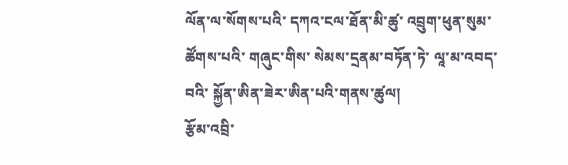ལོན་ལ་སོགས་པའི་ དཀའ་ངལ་ཐོན་མི་ཚུ་ འབྲུག་ཕུན་སུམ་ཚོགས་པའི་ གཞུང་གིས་ སེམས་དྲནམ་བཏོན་ཏེ་ ལཱ་མ་འབད་བའི་ སྐྱོན་ཨིན་ཟེར་ཨིན་པའི་གནས་ཚུལ།
རྩོམ་འབྲི་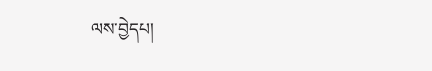ལས་བྱེདཔ།